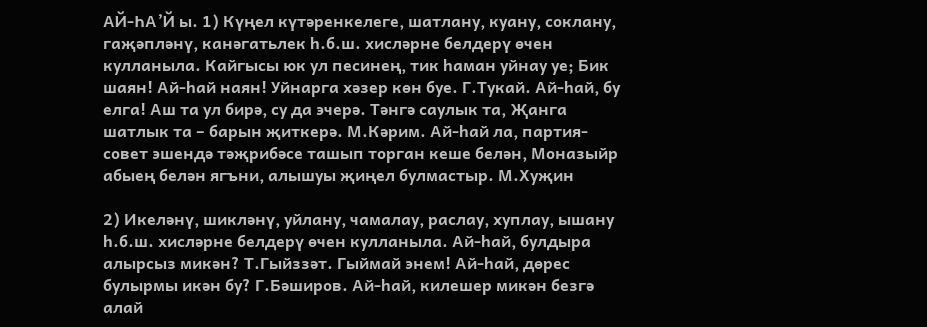АЙ-ҺА’Й ы. 1) Күңел күтәренкелеге, шатлану, куану, соклану, гаҗәпләнү, канәгатьлек һ.б.ш. хисләрне белдерү өчен кулланыла. Кайгысы юк ул песинең, тик һаман уйнау уе; Бик шаян! Ай-һай наян! Уйнарга хәзер көн буе. Г.Тукай. Ай-һай, бу елга! Аш та ул бирә, су да эчерә. Тәнгә саулык та, Җанга шатлык та – барын җиткерә. М.Кәрим. Ай-һай ла, партия-совет эшендә тәҗрибәсе ташып торган кеше белән, Моназыйр абыең белән ягъни, алышуы җиңел булмастыр. М.Хуҗин

2) Икеләнү, шикләнү, уйлану, чамалау, раслау, хуплау, ышану һ.б.ш. хисләрне белдерү өчен кулланыла. Ай-һай, булдыра алырсыз микән? Т.Гыйззәт. Гыймай энем! Ай-һай, дөрес булырмы икән бу? Г.Бәширов. Ай-һай, килешер микән безгә алай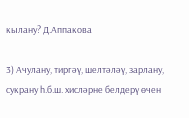кылану? Д.Аппакова

3) Ачулану, тиргәү, шелтәләү, зарлану, сукрану һ.б.ш. хисләрне белдерү өчен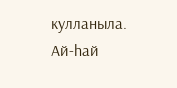кулланыла. Ай-һай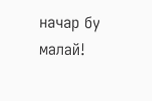начар бу малай!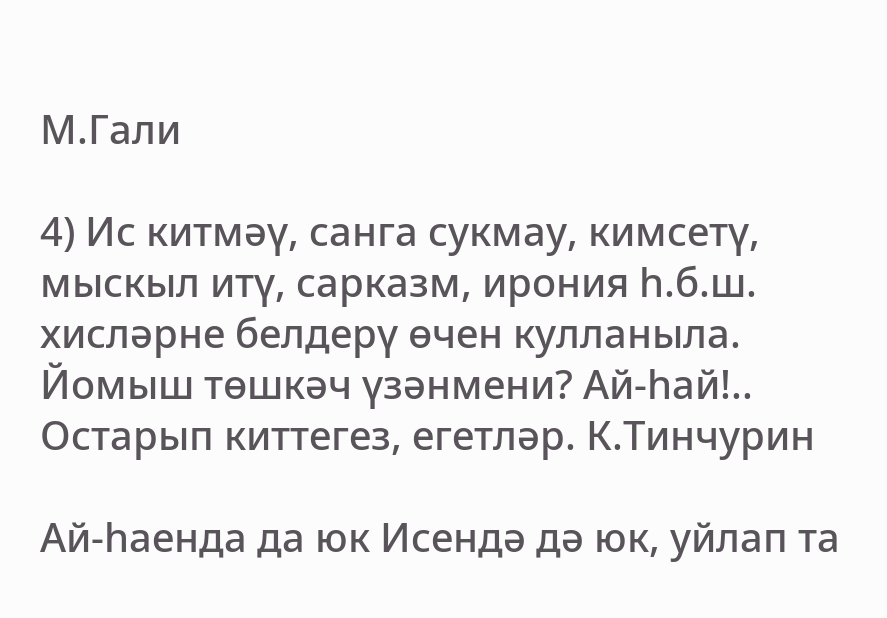М.Гали

4) Ис китмәү, санга сукмау, кимсетү, мыскыл итү, сарказм, ирония һ.б.ш. хисләрне белдерү өчен кулланыла. Йомыш төшкәч үзәнмени? Ай-һай!.. Остарып киттегез, егетләр. К.Тинчурин

Ай-һаенда да юк Исендә дә юк, уйлап та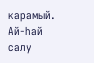карамый. Ай-һай салу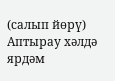(салып йөрү) Аптырау хәлдә ярдәм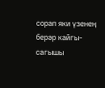сорап яки үзенең берәр кайгы-сагышы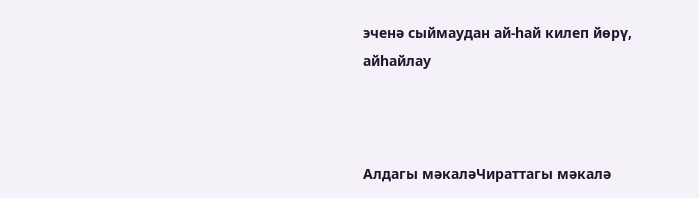эченә сыймаудан ай-һай килеп йөрү, айһайлау



Алдагы мәкаләЧираттагы мәкалә